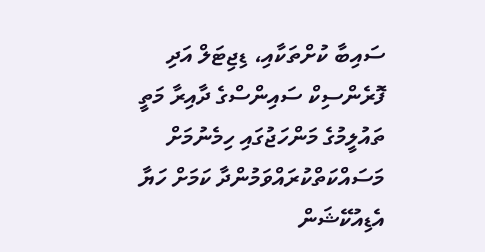ސައިބާ ކުށްތަކާއި، ޑިޖިޓަލް އަދި ފޮރެންސިކް ސައިންސްގެ ދާއިރާ މަތީ ތައުލީމުގެ މަންހަޖުގައި ހިމެނުމަށް މަސައްކަތްކުރައްވަމުންދާ ކަމަށް ހަޔާ އެޑިއުކޭޝަން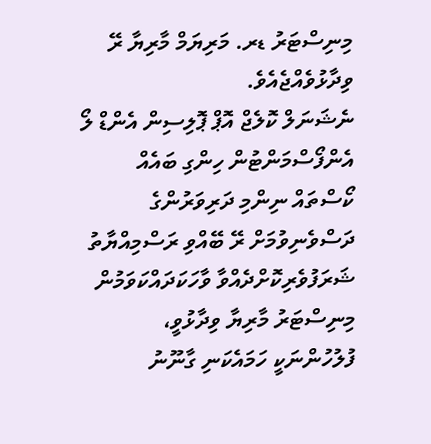މިނިސްޓަރު ޑރ. މަރިޔަމް މާރިޔާ ރޭ ވިދާޅުވެއްޖެއެވެ.
ނެޝަނަލް ކޮލެޖް އޮޕް ޕޮލިސިން އެންޑް ލޯ އެންފޯސްމަންޓުން ހިންގި ބައެއް ކޯސްތައް ނިންމި ދަރިވަރުންގެ ދަސްވެނިވުމަށް ރޭ ބޭއްވި ރަސްމިއްޔާތު ޝަރަފުވެރިކޮށްދެއްވާ ވާހަކަދައްކަވަމުން މިނިސްޓަރު މާރިޔާ ވިދާޅުވީ، ފުލުހުންނަކީ ހަމައެކަނި ގާނޫނު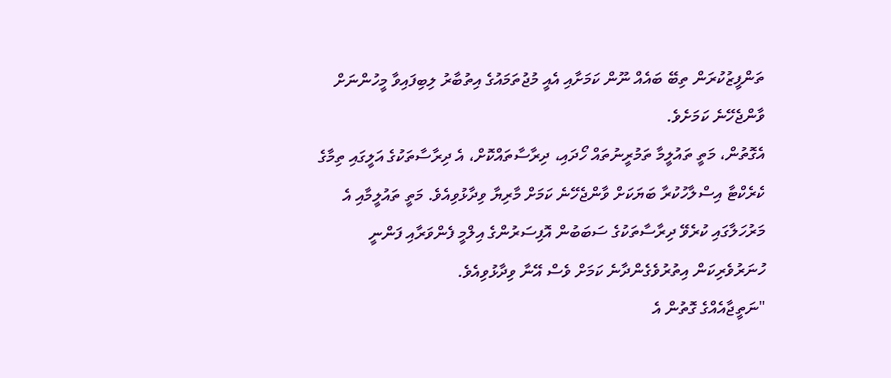ތަންފީޒުކުރަން ތިބޭ ބައެއް ނޫން ކަމަށާއި އެއީ މުޖުތަމައުގެ އިތުބާރު ލިބިފައިވާ މީހުންނަށް ވާންޖެހޭނެ ކަމަށެވެ.
އެގޮތުން، މަތީ ތައުލީމާ ތަމުރީނުތައް ހޯދައި، ދިރާސާތައްކޮށް، އެ ދިރާސާތަކުގެ އަލީގައި ތިމާގެ ކެރެކްޓާ އިސްލާހުކުރާ ބަޔަކަށް ވާންޖެހޭނެ ކަމަށް މާރިޔާ ވިދާޅުވިއެވެ. މަތީ ތައުލީމާއި އެ މަރުހަލާގައި ކުރެވޭ ދިރާސާތަކުގެ ސަބަބުން އޮފިސަރުންގެ އިލްމީ ފެންވަރާއި ފަންނީ ހުނަރުވެރިކަން އިތުރުވެގެންދާނެ ކަމަށް ވެސް އޭނާ ވިދާޅުވިއެވެ.
"ނަތީޖާއެއްގެ ގޮތުން އެ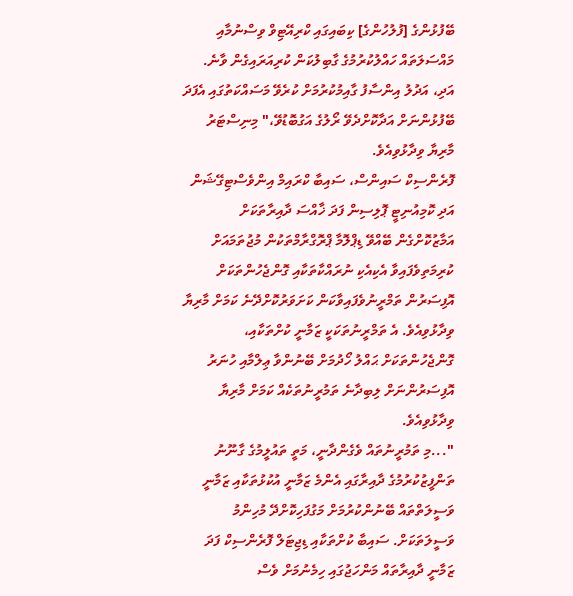ބޭފުޅުންގެ [ފުލުހުންގެ] ކިބައިގައި ކްރިއޭޓިވް ވިސްނުމާއި މައްސަލަތައް ހައްލުކުރުމުގެ ގާބިލުކަން ކުރިއަރައިގެން ވާނެ. އަދި، އަދުލު އިންސާފު ގާއިމުކުރުމަށް ކުރެވޭ މަސައްކަތުގައި އެފަދަ ބޭފުޅުންނަށް އަދާކޮށްދެވޭ ރޯލުގެ އަގުބޮޑުވޭ،" މިނިސްޓަރު މާރިޔާ ވިދާޅުވިއެވެ.
ފޮރެންސިކް ސައިންސް، ސައިބާ ކްރައިމް އިންވެސްޓިގޭޝަން އަދި ކޮމިއުނިޓީ ޕޮލިސިން ފަދަ ޚާއްސަ ދާއިރާތަކަށް އަމާޒުކޮށްގެން ބޭއްވޭ ޑިޕްލޮމާ ޕްރޮގްރާމްތަކުން މުޖުތަމައަށް ކުރިމަތިވެފައިވާ އެކިއެކި ނުރައްކާތަކާއި ގޮންޖެހުންތަކަށް އޮފިސަރުން ތަމްރީނުވެފައިވާކަން ކަށަވަރުކޮށްދޭނެ ކަމަށް މާރިޔާ ވިދާޅުވިއެވެ. އެ ތަމްރީނުތަކަކީ ޒަމާނީ ކުށްތަކާއި، ގޮންޖެހުންތަކަށް ޙައްލު ހޯދުމަށް ބޭނުންވާ ޢިލްމާއި ހުނަރު އޮފިސަރުންނަށް ލިބިދާނެ ތަމުރީނުތަކެއް ކަމަށް މާރިޔާ ވިދާޅުވިއެވެ.
"...މި ތަމުރީނުތައް ވެގެންދާނީ، މަތީ ތައުލީމުގެ ގާނޫނު ތަންފީޒުކުރުމުގެ ދާއިރާގައި އެންމެ ޒަމާނީ އުކުޅުތަކާއި ޒަމާނީ ވަސީލަތްތައް ބޭނުންކުރުމަށް މަގުފަހިކޮށްދޭ މުހިންމު ވަސީލަތަކަށް. ސައިބާ ކުށްތަކާއި ޑިޖިޓަލް ފޮރެންސިކް ފަދަ ޒަމާނީ ދާއިރާތައް މަންހަޖުގައި ހިމެނުމަށް ވެސް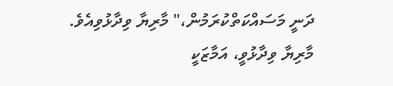ދަނީ މަސައްކަތްކުރަމުން،" މާރިޔާ ވިދާޅުވިއެވެ.
މާރިޔާ ވިދާޅުވީ، އަމާޒަކީ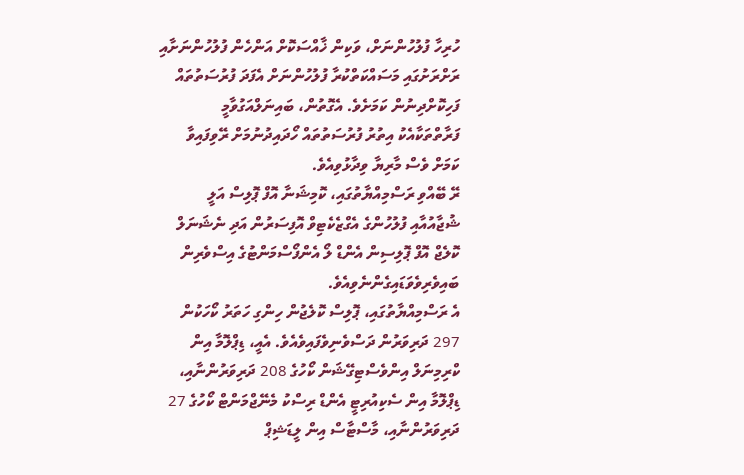ހުރިހާ ފުލުހުންނަށް، ވަކިން ޚާއްސަކޮށް އަންހެން ފުލުހުންނަށާއި ރަށްރަށުގައި މަސައްކަތްކުރާ ފުލުހުންނަށް އެފަދަ ފުރުސަތުތައް ފަހިކޮށްދިނުން ކަމަށެވެ. އެގޮތުން، ބައިނަލްއަގުވާމީ ފަރާތްތަކާއެކު އިތުރު ފުރުސަތުތައް ހޯދައިދުނުމަށް ރޭވިފައިވާ ކަމަށް ވެސް މާރިޔާ ވިދާޅުވިއެވެ.
ރޭ ބޭއްވި ރަސްމިއްޔާތުގައި، ކޮމިޝަނާ އޮފް ޕޮލިސް އަލީ ޝުޖާއުއާއި ފުލުހުންގެ އެގްޒެކެޓިވް އޮފިސަރުން އަދި ނެޝަނަލް ކޮލެޖް އޮފް ޕޮލިސިން އެންޑް ލޯ އެންފޯސްމަންޓުގެ އިސްވެރިން ބައިވެރިވެވަޑައިގެންނެވިއެވެ.
އެ ރަސްމިއްޔާތުގައި، ޕޮލިސް ކޮލެޖުން ހިންގި ހަތަރު ކޯހަކުން 297 ދަރިވަރުން ދަސްވެނިވެފައިވެއެވެ. އެއީ، ޑިޕްލޮމާ އިން ކްރިމިނަލް އިންވެސްޓިގޭޝަން ކޯހުގެ 208 ދަރިވަރުންނާއި، ޑިޕްލޮމާ އިން ސެކިއުރިޓީ އެންޑް ރިސްކު މެނޭޖްމަންޓް ކޯހުގެ 27 ދަރިވަރުންނާއި، މާސްޓާސް އިން ލީޑަޝިޕް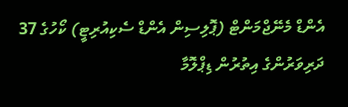އެންޑް މެނޭޖްމަންޓް (ޕޮލިސިން އެންޑް ސެކިއުރިޓީ) ކޯހުގެ 37 ދަރިވަރުންގެ އިތުރުން ޑިޕްލޮމާ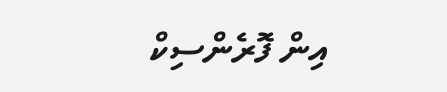އިން ފޮރެންސިކް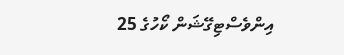އިންވެސްޓިގޭޝަން ކޯހުގެ 25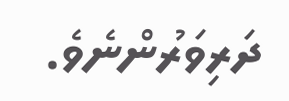ދަރިވަރުންނެވެ.